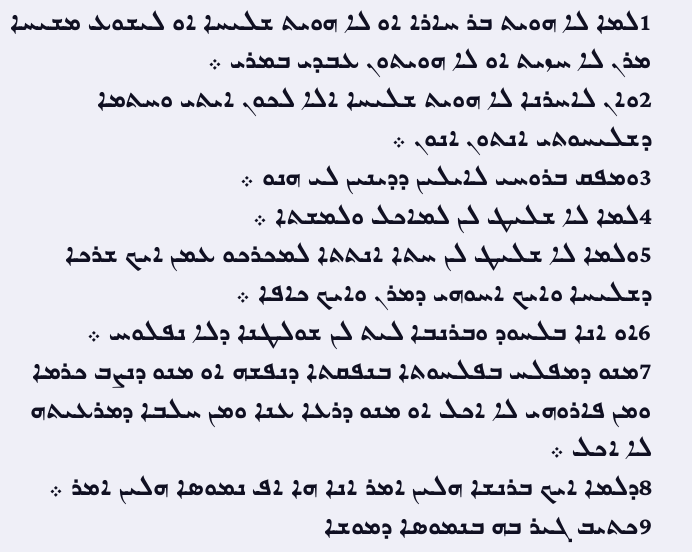1ܠܡܐ ܠܐ ܗܘܝܬ ܒܪ ܚܐܪܐ ܐܘ ܠܐ ܗܘܝܬ ܫܠܝܚܐ ܐܘ ܠܝܫܘܥ ܡܫܝܚܐ ܡܪܢ ܠܐ ܚܙܝܬ ܐܘ ܠܐ ܗܘܝܬܘܢ ܥܒܕܝ ܒܡܪܝ ܀
2ܘܐܢ ܠܐܚܪܢܐ ܠܐ ܗܘܝܬ ܫܠܝܚܐ ܐܠܐ ܠܟܘܢ ܐܝܬܝ ܘܚܬܡܐ ܕܫܠܝܚܘܬܝ ܐܢܬܘܢ ܐܢܘܢ ܀
3ܘܡܦܩ ܒܪܘܚܝ ܠܐܝܠܝܢ ܕܕܝܢܝܢ ܠܝ ܗܢܘ ܀
4ܠܡܐ ܠܐ ܫܠܝܛ ܠܢ ܠܡܐܟܠ ܘܠܡܫܬܐ ܀
5ܘܠܡܐ ܠܐ ܫܠܝܛ ܠܢ ܚܬܐ ܐܢܬܬܐ ܠܡܟܪܟܘ ܥܡܢ ܐܝܟ ܫܪܟܐ ܕܫܠܝܚܐ ܘܐܝܟ ܐܚܘܗܝ ܕܡܪܢ ܘܐܝܟ ܟܐܦܐ ܀
6ܐܘ ܐܢܐ ܒܠܚܘܕ ܘܒܪܢܒܐ ܠܝܬ ܠܢ ܫܘܠܛܢܐ ܕܠܐ ܢܦܠܘܚ ܀
7ܡܢܘ ܕܡܦܠܚ ܒܦܠܚܘܬܐ ܒܢܦܩܬܐ ܕܢܦܫܗ ܐܘ ܡܢܘ ܕܢܨܒ ܟܪܡܐ ܘܡܢ ܦܐܪܘܗܝ ܠܐ ܐܟܠ ܐܘ ܡܢܘ ܕܪܥܐ ܥܢܐ ܘܡܢ ܚܠܒܐ ܕܡܪܥܝܬܗ ܠܐ ܐܟܠ ܀
8ܕܠܡܐ ܐܝܟ ܒܪܢܫܐ ܗܠܝܢ ܐܡܪ ܐܢܐ ܗܐ ܐܦ ܢܡܘܤܐ ܗܠܝܢ ܐܡܪ ܀
9ܟܬܝܒ ܓܝܪ ܒܗ ܒܢܡܘܤܐ ܕܡܘܫܐ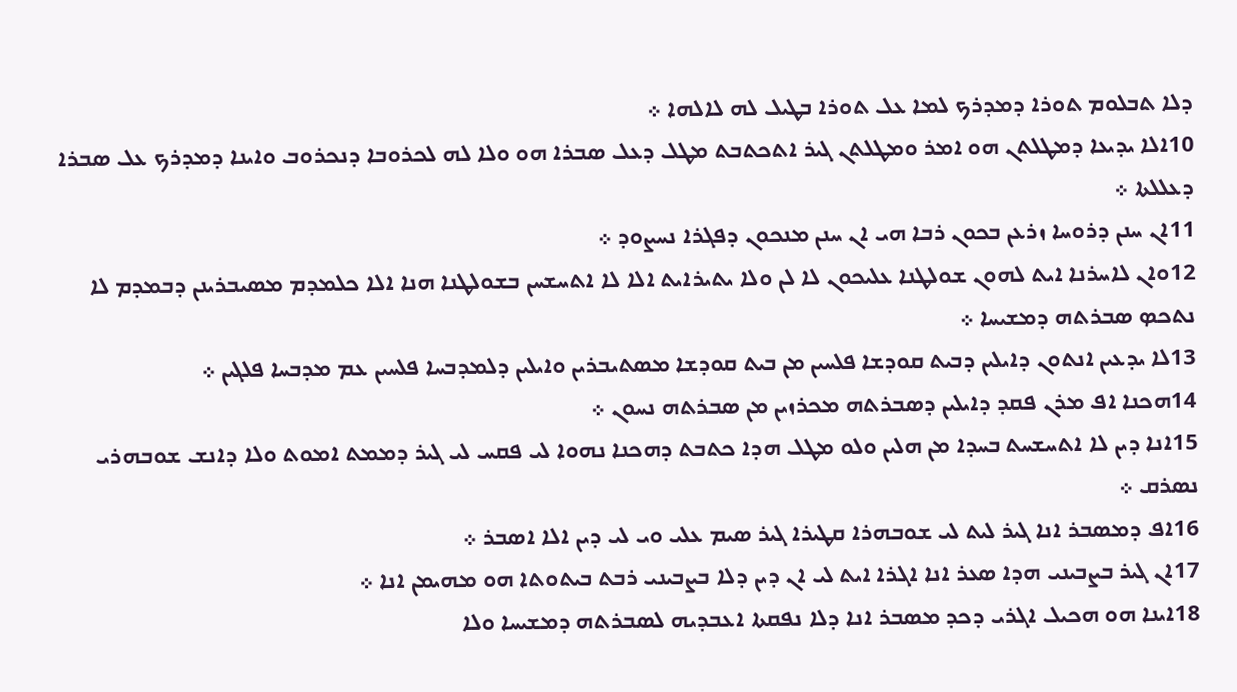ܕܠܐ ܬܒܠܘܡ ܬܘܪܐ ܕܡܕܪܟ ܠܡܐ ܥܠ ܬܘܪܐ ܒܛܝܠ ܠܗ ܠܐܠܗܐ ܀
10ܐܠܐ ܝܕܝܥܐ ܕܡܛܠܬܢ ܗܘ ܐܡܪ ܘܡܛܠܬܢ ܓܝܪ ܐܬܟܬܒܬ ܡܛܠ ܕܥܠ ܤܒܪܐ ܗܘ ܘܠܐ ܠܗ ܠܟܪܘܒܐ ܕܢܟܪܘܒ ܘܐܝܢܐ ܕܡܕܪܟ ܥܠ ܤܒܪܐ ܕܥܠܠܬܐ ܀
11ܐܢ ܚܢܢ ܕܪܘܚܐ ܙܪܥܢ ܒܟܘܢ ܪܒܐ ܗܝ ܐܢ ܚܢܢ ܡܢܟܘܢ ܕܦܓܪܐ ܢܚܨܘܕ ܀
12ܘܐܢ ܠܐܚܪܢܐ ܐܝܬ ܠܗܘܢ ܫܘܠܛܢܐ ܥܠܝܟܘܢ ܠܐ ܠܢ ܘܠܐ ܝܬܝܪܐܝܬ ܐܠܐ ܠܐ ܐܬܚܫܚܢ ܒܫܘܠܛܢܐ ܗܢܐ ܐܠܐ ܟܠܡܕܡ ܡܤܝܒܪܝܢܢ ܕܒܡܕܡ ܠܐ ܢܬܟܤ ܤܒܪܬܗ ܕܡܫܝܚܐ ܀
13ܠܐ ܝܕܥܝܢ ܐܢܬܘܢ ܕܐܝܠܝܢ ܕܒܝܬ ܩܘܕܫܐ ܦܠܚܝܢ ܡܢ ܒܝܬ ܩܘܕܫܐ ܡܤܬܝܒܪܝܢ ܘܐܝܠܝܢ ܕܠܡܕܒܚܐ ܦܠܚܝܢ ܥܡ ܡܕܒܚܐ ܦܠܓܝܢ ܀
14ܗܟܢܐ ܐܦ ܡܪܢ ܦܩܕ ܕܐܝܠܝܢ ܕܤܒܪܬܗ ܡܟܪܙܝܢ ܡܢ ܤܒܪܬܗ ܢܚܘܢ ܀
15ܐܢܐ ܕܝܢ ܠܐ ܐܬܚܫܚܬ ܒܚܕܐ ܡܢ ܗܠܝܢ ܘܠܘ ܡܛܠ ܗܕܐ ܟܬܒܬ ܕܗܟܢܐ ܢܗܘܐ ܠܝ ܦܩܚ ܠܝ ܓܝܪ ܕܡܡܬ ܐܡܘܬ ܘܠܐ ܕܐܢܫ ܫܘܒܗܪܝ ܢܤܪܩ ܀
16ܐܦ ܕܡܤܒܪ ܐܢܐ ܓܝܪ ܠܝܬ ܠܝ ܫܘܒܗܪܐ ܩܛܝܪܐ ܓܝܪ ܤܝܡ ܥܠܝ ܘܝ ܠܝ ܕܝܢ ܐܠܐ ܐܤܒܪ ܀
17ܐܢ ܓܝܪ ܒܨܒܝܢܝ ܗܕܐ ܤܥܪ ܐܢܐ ܐܓܪܐ ܐܝܬ ܠܝ ܐܢ ܕܝܢ ܕܠܐ ܒܨܒܝܢܝ ܪܒܬ ܒܝܬܘܬܐ ܗܘ ܡܗܝܡܢ ܐܢܐ ܀
18ܐܝܢܐ ܗܘ ܗܟܝܠ ܐܓܪܝ ܕܟܕ ܡܤܒܪ ܐܢܐ ܕܠܐ ܢܦܩܬܐ ܐܥܒܕܝܗ ܠܤܒܪܬܗ ܕܡܫܝܚܐ ܘܠܐ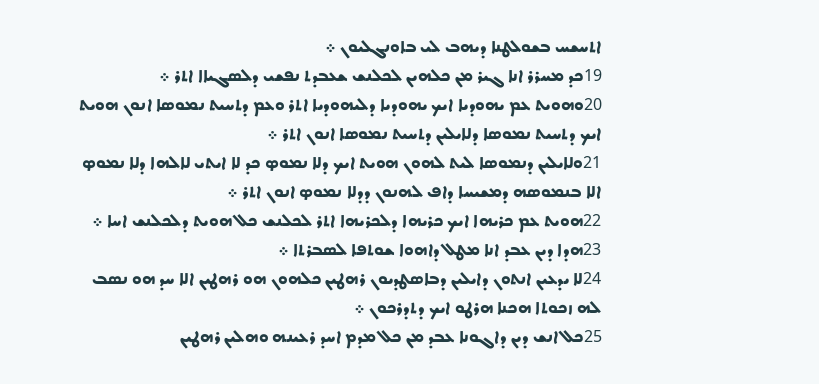ܐܬܚܫܚ ܒܫܘܠܛܢܐ ܕܝܗܒ ܠܝ ܒܐܘܢܓܠܝܘܢ ܀
19ܟܕ ܡܚܪܪ ܐܢܐ ܓܝܪ ܡܢ ܟܠܗܝܢ ܠܟܠܢܫ ܫܥܒܕܬ ܢܦܫܝ ܕܠܤܓܝܐܐ ܐܬܪ ܀
20ܘܗܘܝܬ ܥܡ ܝܗܘܕܝܐ ܐܝܟ ܝܗܘܕܝܐ ܕܠܝܗܘܕܝܐ ܐܬܪ ܘܥܡ ܕܬܚܝܬ ܢܡܘܤܐ ܐܢܘܢ ܗܘܝܬ ܐܝܟ ܕܬܚܝܬ ܢܡܘܤܐ ܕܠܐܝܠܝܢ ܕܬܚܝܬ ܢܡܘܤܐ ܐܢܘܢ ܐܬܪ ܀
21ܘܠܐܝܠܝܢ ܕܢܡܘܤܐ ܠܝܬ ܠܗܘܢ ܗܘܝܬ ܐܝܟ ܕܠܐ ܢܡܘܤ ܟܕ ܠܐ ܐܝܬܝ ܠܐܠܗܐ ܕܠܐ ܢܡܘܤ ܐܠܐ ܒܢܡܘܤܗ ܕܡܫܝܚܐ ܕܐܦ ܠܗܢܘܢ ܕܕܠܐ ܢܡܘܤ ܐܢܘܢ ܐܬܪ ܀
22ܗܘܝܬ ܥܡ ܟܪܝܗܐ ܐܝܟ ܟܪܝܗܐ ܕܠܟܪܝܗܐ ܐܬܪ ܠܟܠܢܫ ܟܠ ܗܘܝܬ ܕܠܟܠܢܫ ܐܚܐ ܀
23ܗܕܐ ܕܝܢ ܥܒܕ ܐܢܐ ܡܛܠ ܕܐܗܘܐ ܫܘܬܦܐ ܠܤܒܪܬܐ ܀
24ܠܐ ܝܕܥܝܢ ܐܢܬܘܢ ܕܐܝܠܝܢ ܕܒܐܤܛܕܝܘܢ ܪܗܛܝܢ ܟܠܗܘܢ ܗܘ ܪܗܛܝܢ ܐܠܐ ܚܕ ܗܘ ܢܤܒ ܠܗ ܙܟܘܬܐ ܗܟܢܐ ܗܪܛܘ ܐܝܟ ܕܬܕܪܟܘܢ ܀
25ܟܠ ܐܢܫ ܕܝܢ ܕܐܓܘܢܐ ܥܒܕ ܡܢ ܟܠ ܡܕܡ ܐܚܕ ܪܥܝܢܗ ܘܗܠܝܢ ܪܗܛܝܢ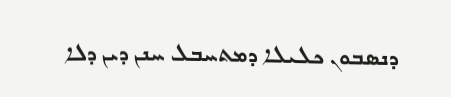ܕܢܤܒܘܢ ܟܠܝܠܐ ܕܡܬܚܒܠ ܚܢܢ ܕܝܢ ܕܠܐ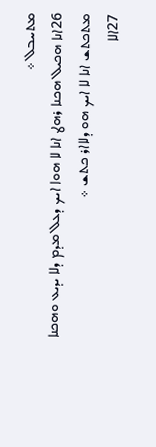ܡܬܚܒܠ ܀
26ܐܢܐ ܗܟܝܠ ܗܟܢܐ ܪܗܛ ܐܢܐ ܠܐ ܗܘܐ ܐܝܟ ܕܥܠ ܡܕܡ ܕܠܐ ܝܕܝܥ ܘܗܟܢܐ ܡܬܟܬܫ ܐܢܐ ܠܐ ܐܝܟ ܗܘ ܕܠܐܐܪ ܟܬܫ ܀
27ܐܠܐ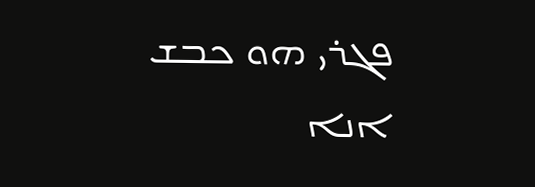ܦܓܪܝ ܗܘ ܟܒܫ ܐܢܐ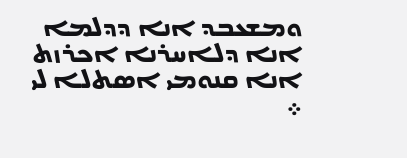ܘܡܫܥܒܕ ܐܢܐ ܕܕܠܡܐ ܐܢܐ ܕܠܐܚܪܢܐ ܐܟܪܙܬ ܐܢܐ ܩܢܘܡܝ ܐܤܬܠܐ ܠܝ ܀